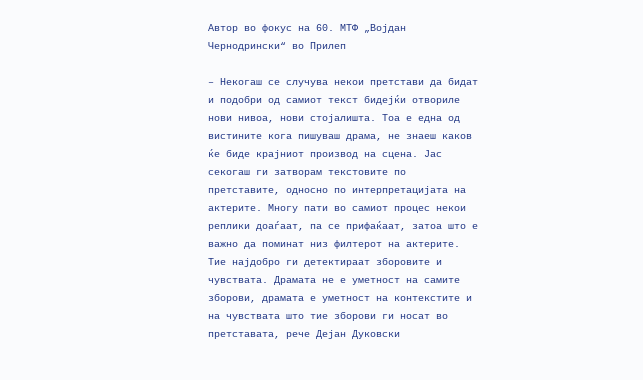Автор во фокус на 60. МТФ „Војдан Чернодрински“ во Прилеп

– Некогаш се случува некои претстави да бидат и подобри од самиот текст бидејќи отвориле нови нивоа, нови стојалишта. Тоа е една од вистините кога пишуваш драма, не знаеш каков ќе биде крајниот производ на сцена. Јас секогаш ги затворам текстовите по претставите, односно по интерпретацијата на актерите. Многу пати во самиот процес некои реплики доаѓаат, па се прифаќаат, затоа што е важно да поминат низ филтерот на актерите. Тие најдобро ги детектираат зборовите и чувствата. Драмата не е уметност на самите зборови, драмата е уметност на контекстите и на чувствата што тие зборови ги носат во претставата, рече Дејан Дуковски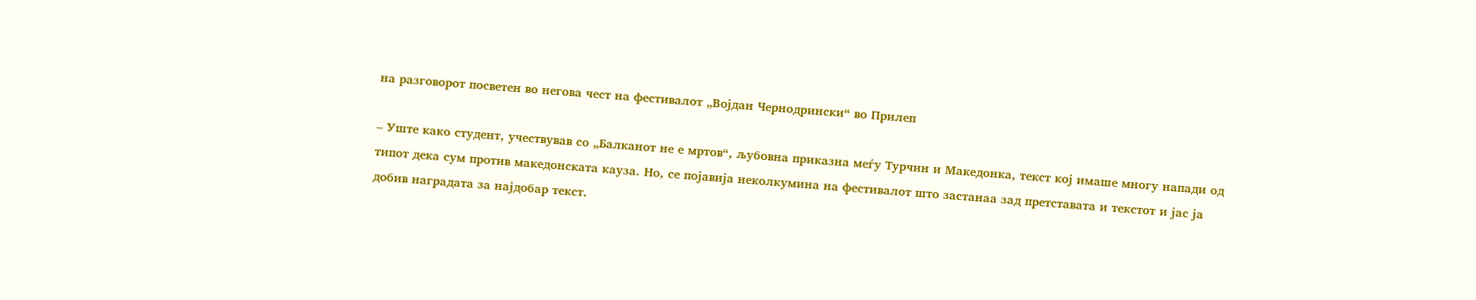на разговорот посветен во негова чест на фестивалот „Војдан Чернодрински“ во Прилеп

– Уште како студент, учествував со „Балканот не е мртов“, љубовна приказна меѓу Турчин и Македонка, текст кој имаше многу напади од типот дека сум против македонската кауза. Но, се појавија неколкумина на фестивалот што застанаа зад претставата и текстот и јас ја добив наградата за најдобар текст.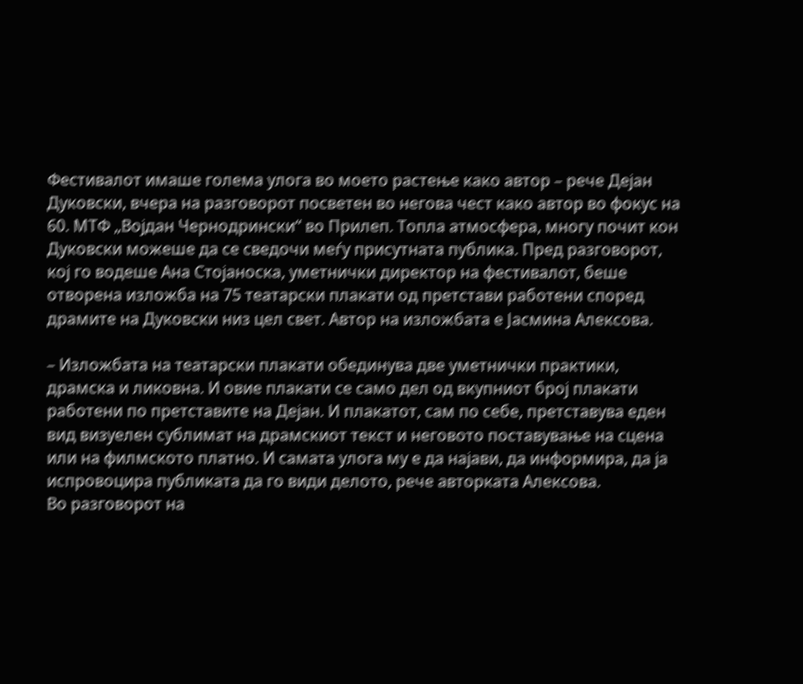Фестивалот имаше голема улога во моето растење како автор – рече Дејан Дуковски, вчера на разговорот посветен во негова чест како автор во фокус на 60. МТФ „Војдан Чернодрински“ во Прилеп. Топла атмосфера, многу почит кон Дуковски можеше да се сведочи меѓу присутната публика. Пред разговорот, кој го водеше Ана Стојаноска, уметнички директор на фестивалот, беше отворена изложба на 75 театарски плакати од претстави работени според драмите на Дуковски низ цел свет. Автор на изложбата е Јасмина Алексова.

– Изложбата на театарски плакати обединува две уметнички практики, драмска и ликовна. И овие плакати се само дел од вкупниот број плакати работени по претставите на Дејан. И плакатот, сам по себе, претставува еден вид визуелен сублимат на драмскиот текст и неговото поставување на сцена или на филмското платно. И самата улога му е да најави, да информира, да ја испровоцира публиката да го види делото, рече авторката Алексова.
Во разговорот на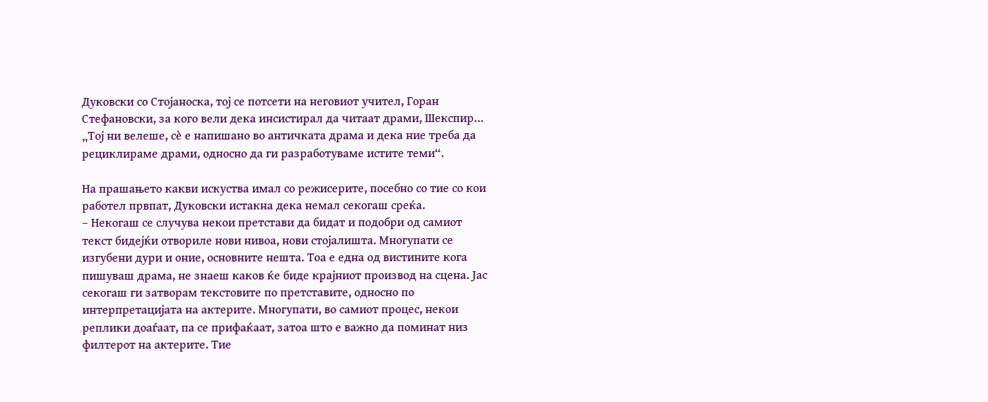Дуковски со Стојаноска, тој се потсети на неговиот учител, Горан Стефановски, за кого вели дека инсистирал да читаат драми, Шекспир… „Тој ни велеше, сè е напишано во античката драма и дека ние треба да рециклираме драми, односно да ги разработуваме истите теми“.

На прашањето какви искуства имал со режисерите, посебно со тие со кои работел првпат, Дуковски истакна дека немал секогаш среќа.
– Некогаш се случува некои претстави да бидат и подобри од самиот текст бидејќи отвориле нови нивоа, нови стојалишта. Многупати се изгубени дури и оние, основните нешта. Тоа е една од вистините кога пишуваш драма, не знаеш каков ќе биде крајниот производ на сцена. Јас секогаш ги затворам текстовите по претставите, односно по интерпретацијата на актерите. Многупати, во самиот процес, некои реплики доаѓаат, па се прифаќаат, затоа што е важно да поминат низ филтерот на актерите. Тие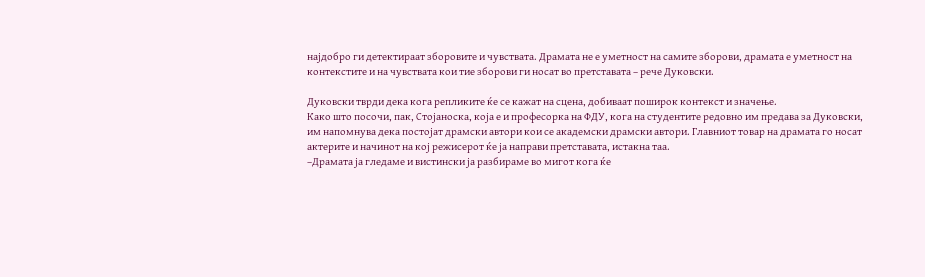најдобро ги детектираат зборовите и чувствата. Драмата не е уметност на самите зборови, драмата е уметност на контекстите и на чувствата кои тие зборови ги носат во претставата – рече Дуковски.

Дуковски тврди дека кога репликите ќе се кажат на сцена, добиваат поширок контекст и значење.
Како што посочи, пак, Стојаноска, која е и професорка на ФДУ, кога на студентите редовно им предава за Дуковски, им напомнува дека постојат драмски автори кои се академски драмски автори. Главниот товар на драмата го носат актерите и начинот на кој режисерот ќе ја направи претставата, истакна таа.
–Драмата ја гледаме и вистински ја разбираме во мигот кога ќе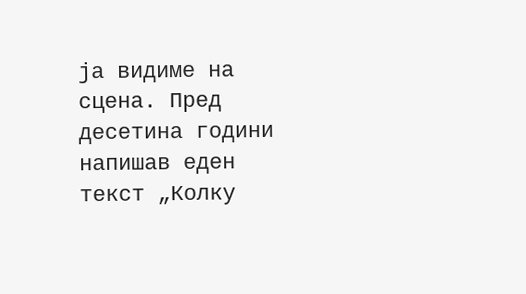ја видиме на сцена. Пред десетина години напишав еден текст „Колку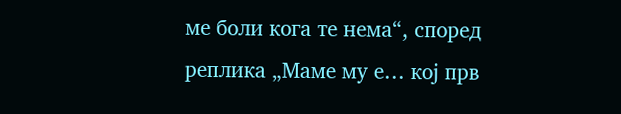ме боли кога те нема“, според реплика „Маме му е… кој прв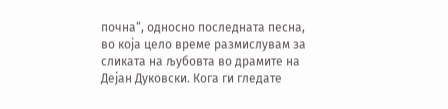почна“, односно последната песна, во која цело време размислувам за сликата на љубовта во драмите на Дејан Дуковски. Кога ги гледате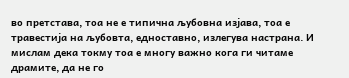во претстава, тоа не е типична љубовна изјава, тоа е травестија на љубовта, едноставно, излегува настрана. И мислам дека токму тоа е многу важно кога ги читаме драмите, да не го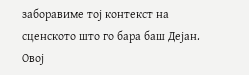заборавиме тој контекст на сценското што го бара баш Дејан. Овој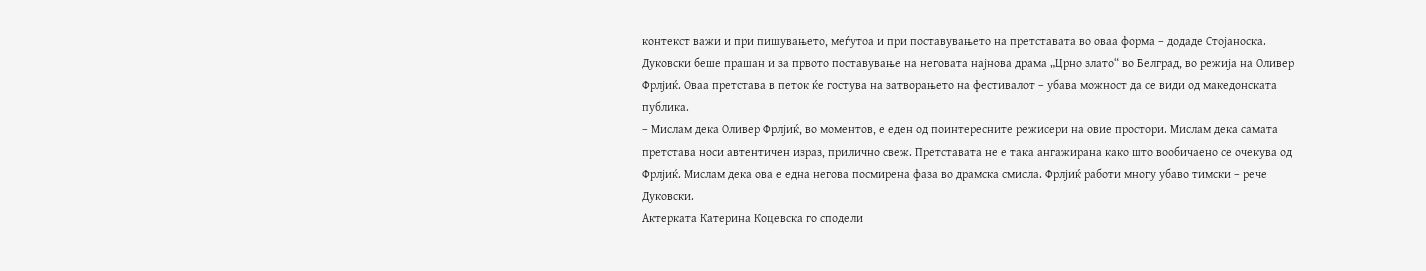контекст важи и при пишувањето, меѓутоа и при поставувањето на претставата во оваа форма – додаде Стојаноска.
Дуковски беше прашан и за првото поставување на неговата најнова драма „Црно злато“ во Белград, во режија на Оливер Фрлјиќ. Оваа претстава в петок ќе гостува на затворањето на фестивалот – убава можност да се види од македонската публика.
– Мислам дека Оливер Фрлјиќ, во моментов, е еден од поинтересните режисери на овие простори. Мислам дека самата претстава носи автентичен израз, прилично свеж. Претставата не е така ангажирана како што вообичаено се очекува од Фрлјиќ. Мислам дека ова е една негова посмирена фаза во драмска смисла. Фрлјиќ работи многу убаво тимски – рече Дуковски.
Актерката Катерина Коцевска го сподели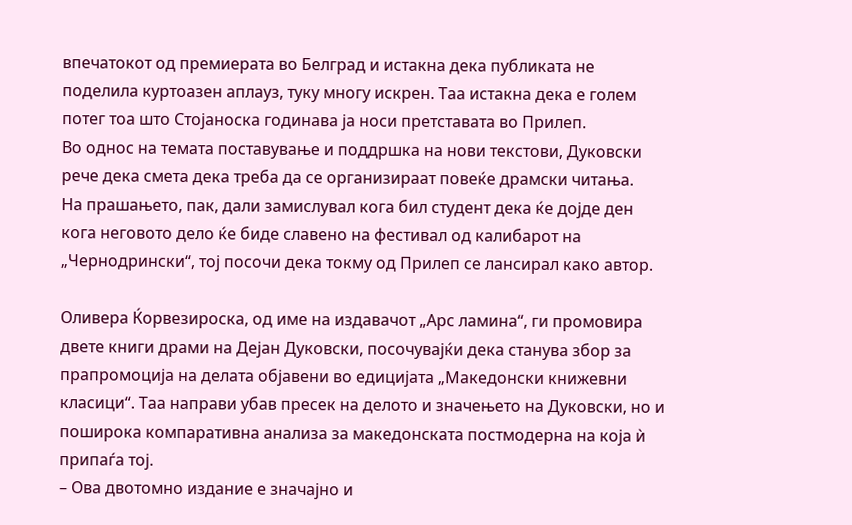впечатокот од премиерата во Белград и истакна дека публиката не поделила куртоазен аплауз, туку многу искрен. Таа истакна дека е голем потег тоа што Стојаноска годинава ја носи претставата во Прилеп.
Во однос на темата поставување и поддршка на нови текстови, Дуковски рече дека смета дека треба да се организираат повеќе драмски читања.
На прашањето, пак, дали замислувал кога бил студент дека ќе дојде ден кога неговото дело ќе биде славено на фестивал од калибарот на „Чернодрински“, тој посочи дека токму од Прилеп се лансирал како автор.

Оливера Ќорвезироска, од име на издавачот „Арс ламина“, ги промовира двете книги драми на Дејан Дуковски, посочувајќи дека станува збор за прапромоција на делата објавени во едицијата „Македонски книжевни класици“. Таа направи убав пресек на делото и значењето на Дуковски, но и поширока компаративна анализа за македонската постмодерна на која ѝ припаѓа тој.
– Ова двотомно издание е значајно и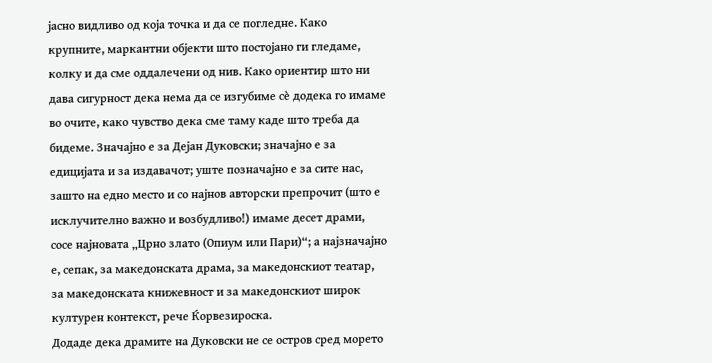јасно видливо од која точка и да се погледне. Како крупните, маркантни објекти што постојано ги гледаме, колку и да сме оддалечени од нив. Како ориентир што ни дава сигурност дека нема да се изгубиме сè додека го имаме во очите, како чувство дека сме таму каде што треба да бидеме. Значајно е за Дејан Дуковски; значајно е за едицијата и за издавачот; уште позначајно е за сите нас, зашто на едно место и со најнов авторски препрочит (што е исклучително важно и возбудливо!) имаме десет драми, сосе најновата „Црно злато (Опиум или Пари)“; а најзначајно е, сепак, за македонската драма, за македонскиот театар, за македонската книжевност и за македонскиот широк културен контекст, рече Ќорвезироска.
Додаде дека драмите на Дуковски не се остров сред морето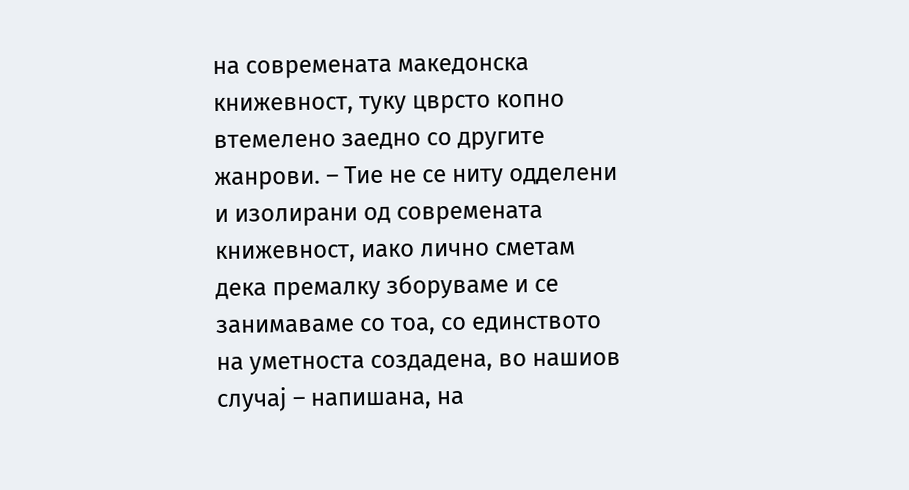на современата македонска книжевност, туку цврсто копно втемелено заедно со другите жанрови. – Тие не се ниту одделени и изолирани од современата книжевност, иако лично сметам дека премалку зборуваме и се занимаваме со тоа, со единството на уметноста создадена, во нашиов случај – напишана, на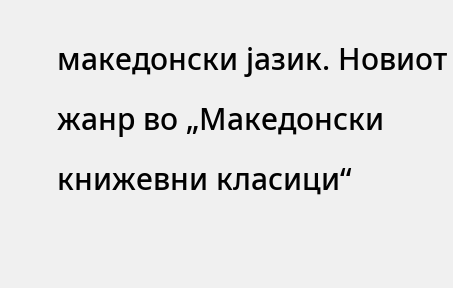македонски јазик. Новиот жанр во „Македонски книжевни класици“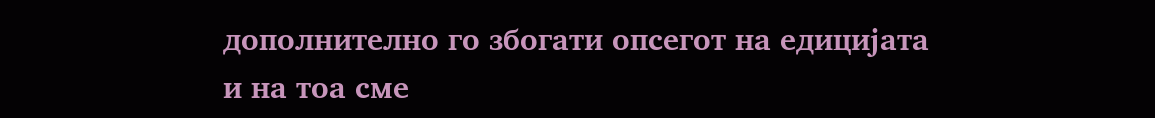дополнително го збогати опсегот на едицијата и на тоа сме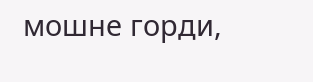мошне горди,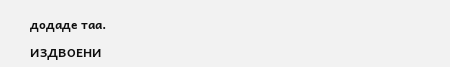додаде таа.

ИЗДВОЕНИ